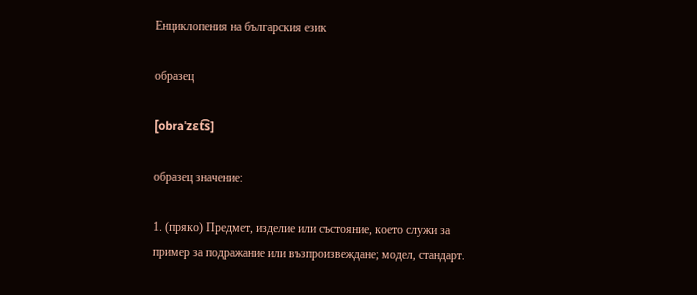Енциклопения на българския език

образец

[obraˈzɛt͡s]

образец значение:

1. (пряко) Предмет, изделие или състояние, което служи за пример за подражание или възпроизвеждане; модел, стандарт.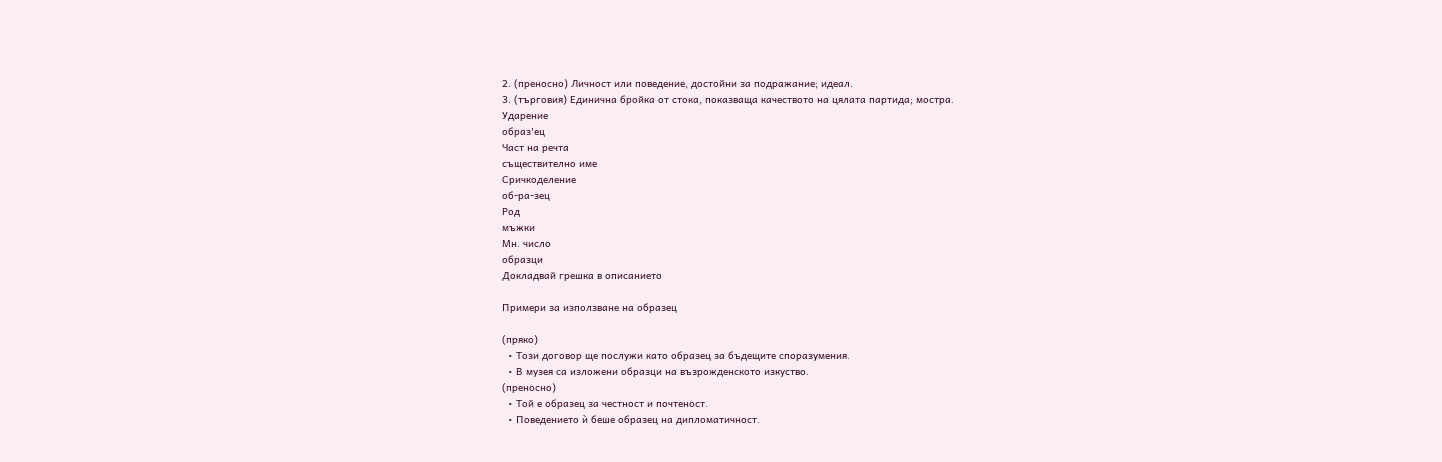2. (преносно) Личност или поведение, достойни за подражание; идеал.
3. (търговия) Единична бройка от стока, показваща качеството на цялата партида; мостра.
Ударение
образ'ец
Част на речта
съществително име
Сричкоделение
об-ра-зец
Род
мъжки
Мн. число
образци
Докладвай грешка в описанието

Примери за използване на образец

(пряко)
  • Този договор ще послужи като образец за бъдещите споразумения.
  • В музея са изложени образци на възрожденското изкуство.
(преносно)
  • Той е образец за честност и почтеност.
  • Поведението ѝ беше образец на дипломатичност.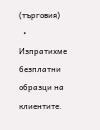(търговия)
  • Изпратихме безплатни образци на клиентите.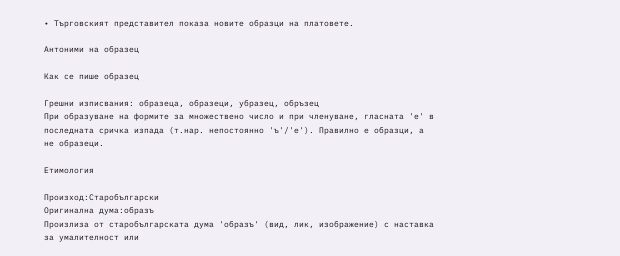• Търговският представител показа новите образци на платовете.

Антоними на образец

Как се пише образец

Грешни изписвания: образеца, образеци, убразец, обръзец
При образуване на формите за множествено число и при членуване, гласната 'е' в последната сричка изпада (т.нар. непостоянно 'ъ'/'е'). Правилно е образци, а не образеци.

Етимология

Произход:Старобългарски
Оригинална дума:образъ
Произлиза от старобългарската дума 'образъ' (вид, лик, изображение) с наставка за умалителност или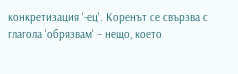конкретизация '-ец'. Коренът се свързва с глагола 'обрязвам' – нещо, което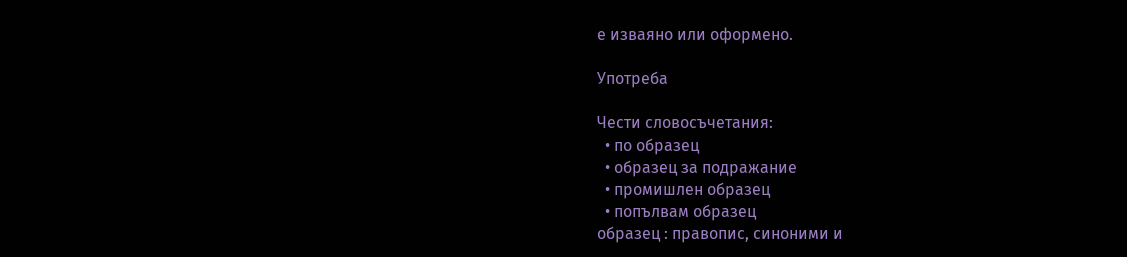е изваяно или оформено.

Употреба

Чести словосъчетания:
  • по образец
  • образец за подражание
  • промишлен образец
  • попълвам образец
образец : правопис, синоними и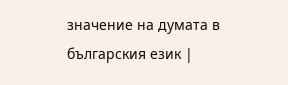значение на думата в българския език |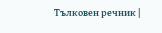Тълковен речник |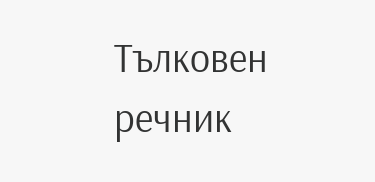Тълковен речник